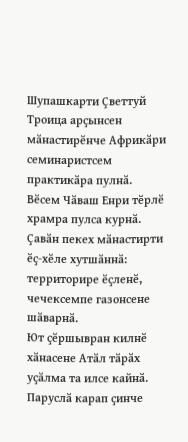Шупашкарти Ҫветтуй Троица арҫынсен мӑнастирӗнче Африкӑри семинаристсем практикӑра пулнӑ.
Вӗсем Чӑваш Енри тӗрлӗ храмра пулса курнӑ. Ҫавӑн пекех мӑнастирти ӗҫ-хӗле хутшӑннӑ: территорире ӗҫленӗ, чечексемпе газонсене шӑварнӑ.
Ют ҫӗршывран килнӗ хӑнасене Атӑл тӑрӑх уҫӑлма та илсе кайнӑ. Паруслӑ карап ҫинче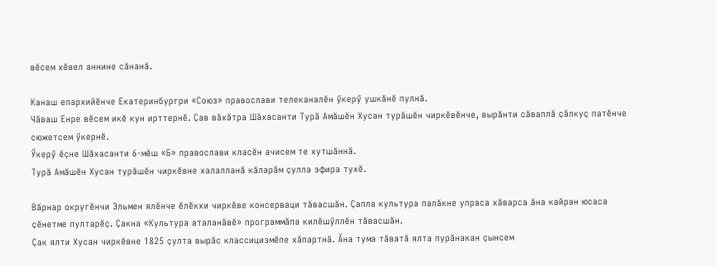вӗсем хӗвел аннине сӑнанӑ.

Канаш епархийӗнче Екатеринбургри «Союз» православи телеканалӗн ӳкерӳ ушкӑнӗ пулнӑ.
Чӑваш Енре вӗсем икӗ кун ирттернӗ. Ҫав вӑхӑтра Шӑхасанти Турӑ Амӑшӗн Хусан турӑшӗн чиркӗвӗнче, вырӑнти сӑваплӑ ҫӑлкуҫ патӗнче сюжетсем ӳкернӗ.
Ӳкерӳ ӗҫне Шӑхасанти 6-мӗш «Б» православи класӗн ачисем те хутшӑннӑ.
Турӑ Амӑшӗн Хусан турӑшӗн чиркӗвне халалланӑ кӑларӑм ҫулла эфира тухӗ.

Вӑрнар округӗнчи Эльмен ялӗнче ӗлӗкхи чиркӗве консерваци тӑвасшӑн. Ҫапла культура палӑкне упраса хӑварса ӑна кайран юсаса ҫӗнетме пултарӗҫ. Ҫакна «Культура аталанӑвӗ» программӑпа килӗшӳллӗн тӑвасшӑн.
Ҫак ялти Хусан чиркӗвне 1825 ҫулта вырӑс классицизмӗпе хӑпартнӑ. Ӑна тума тӑватӑ ялта пурӑнакан ҫынсем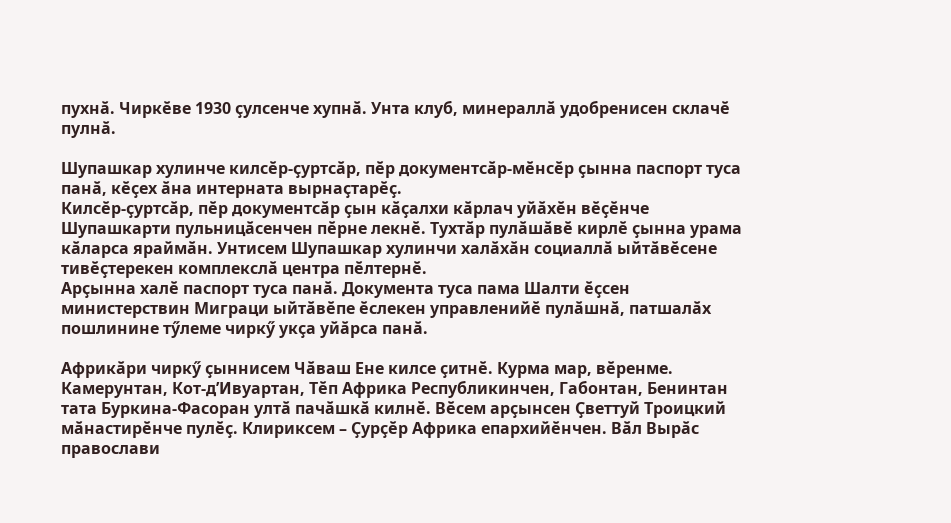пухнӑ. Чиркӗве 1930 ҫулсенче хупнӑ. Унта клуб, минераллӑ удобренисен склачӗ пулнӑ.

Шупашкар хулинче килсӗр-ҫуртсӑр, пӗр документсӑр-мӗнсӗр ҫынна паспорт туса панӑ, кӗҫех ӑна интерната вырнаҫтарӗҫ.
Килсӗр-ҫуртсӑр, пӗр документсӑр ҫын кӑҫалхи кӑрлач уйӑхӗн вӗҫӗнче Шупашкарти пульницӑсенчен пӗрне лекнӗ. Тухтӑр пулӑшӑвӗ кирлӗ ҫынна урама кӑларса яраймӑн. Унтисем Шупашкар хулинчи халӑхӑн социаллӑ ыйтӑвӗсене тивӗҫтерекен комплекслӑ центра пӗлтернӗ.
Арҫынна халӗ паспорт туса панӑ. Документа туса пама Шалти ӗҫсен министерствин Миграци ыйтӑвӗпе ӗслекен управленийӗ пулӑшнӑ, патшалӑх пошлинине тӳлеме чиркӳ укҫа уйӑрса панӑ.

Африкӑри чиркӳ ҫыннисем Чӑваш Ене килсе ҫитнӗ. Курма мар, вӗренме.
Камерунтан, Кот-д’Ивуартан, Тӗп Африка Республикинчен, Габонтан, Бенинтан тата Буркина-Фасоран ултӑ пачӑшкӑ килнӗ. Вӗсем арҫынсен Ҫветтуй Троицкий мӑнастирӗнче пулӗҫ. Клириксем – Ҫурҫӗр Африка епархийӗнчен. Вӑл Вырӑс православи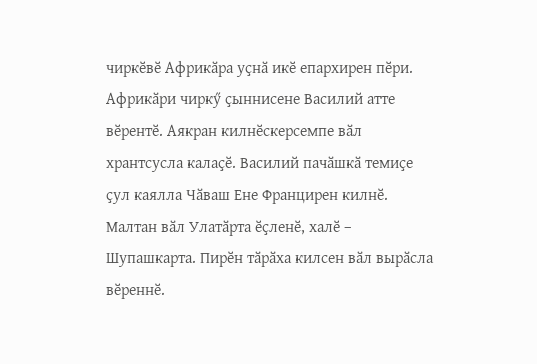чиркӗвӗ Африкӑра уҫнӑ икӗ епархирен пӗри.
Африкӑри чиркӳ ҫыннисене Василий атте вӗрентӗ. Аякран килнӗскерсемпе вӑл хрантсусла калаҫӗ. Василий пачӑшкӑ темиҫе ҫул каялла Чӑваш Ене Францирен килнӗ. Малтан вӑл Улатӑрта ӗҫленӗ, халӗ – Шупашкарта. Пирӗн тӑрӑха килсен вӑл вырӑсла вӗреннӗ.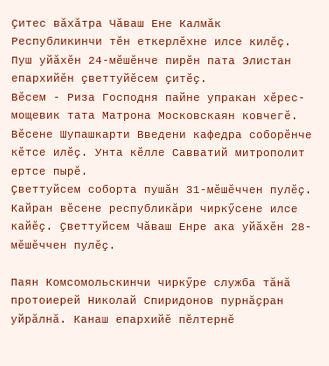Ҫитес вӑхӑтра Чӑваш Ене Калмӑк Республикинчи тӗн еткерлӗхне илсе килӗҫ. Пуш уйӑхӗн 24-мӗшӗнче пирӗн пата Элистан епархийӗн ҫветтуйӗсем ҫитӗҫ.
Вӗсем - Риза Господня пайне упракан хӗрес-мощевик тата Матрона Московскаян ковчегӗ. Вӗсене Шупашкарти Введени кафедра соборӗнче кӗтсе илӗҫ. Унта кӗлле Савватий митрополит ертсе пырӗ.
Ҫветтуйсем соборта пушӑн 31-мӗшӗччен пулӗҫ. Кайран вӗсене республикӑри чиркӳсене илсе кайӗҫ. Ҫветтуйсем Чӑваш Енре ака уйӑхӗн 28-мӗшӗччен пулӗҫ.

Паян Комсомольскинчи чиркӳре служба тӑнӑ протоиерей Николай Спиридонов пурнӑҫран уйрӑлнӑ. Канаш епархийӗ пӗлтернӗ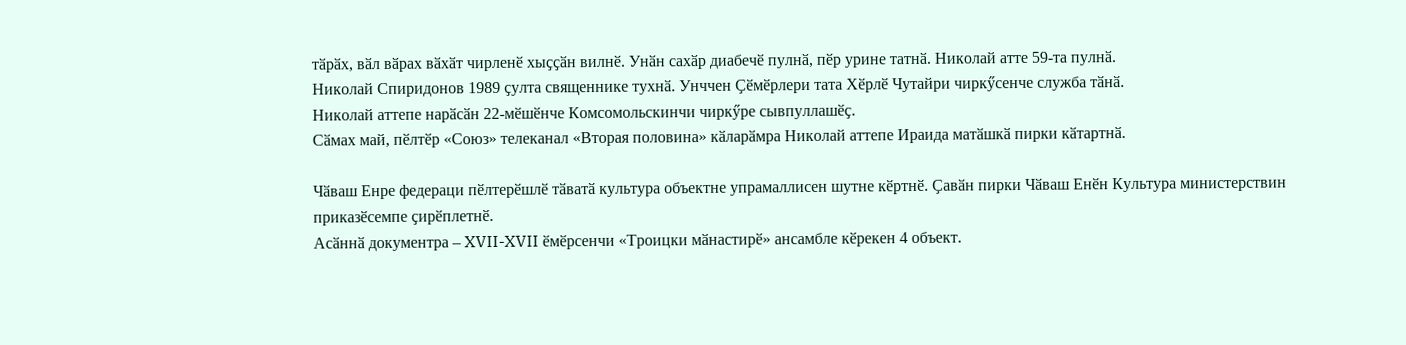тӑрӑх, вӑл вӑрах вӑхӑт чирленӗ хыҫҫӑн вилнӗ. Унӑн сахӑр диабечӗ пулнӑ, пӗр урине татнӑ. Николай атте 59-та пулнӑ.
Николай Спиридонов 1989 ҫулта священнике тухнӑ. Унччен Ҫӗмӗрлери тата Хӗрлӗ Чутайри чиркӳсенче служба тӑнӑ.
Николай аттепе нарӑсӑн 22-мӗшӗнче Комсомольскинчи чиркӳре сывпуллашӗҫ.
Сӑмах май, пӗлтӗр «Союз» телеканал «Вторая половина» кӑларӑмра Николай аттепе Ираида матӑшкӑ пирки кӑтартнӑ.

Чӑваш Енре федераци пӗлтерӗшлӗ тӑватӑ культура объектне упрамаллисен шутне кӗртнӗ. Ҫавӑн пирки Чӑваш Енӗн Культура министерствин приказӗсемпе ҫирӗплетнӗ.
Асӑннӑ документра – XVII-XVII ӗмӗрсенчи «Троицки мӑнастирӗ» ансамбле кӗрекен 4 объект.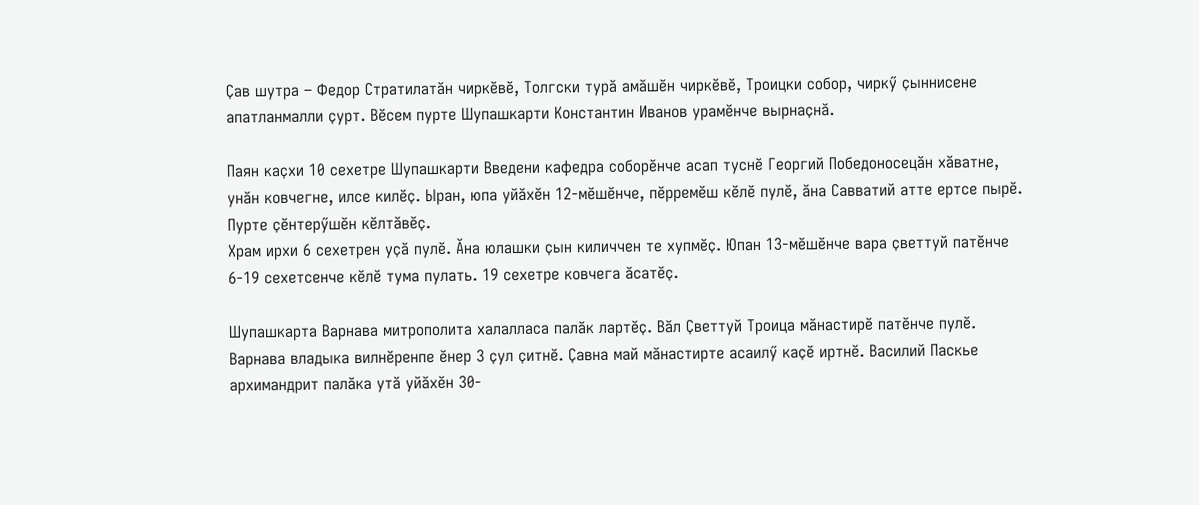Ҫав шутра – Федор Стратилатӑн чиркӗвӗ, Толгски турӑ амӑшӗн чиркӗвӗ, Троицки собор, чиркӳ ҫыннисене апатланмалли ҫурт. Вӗсем пурте Шупашкарти Константин Иванов урамӗнче вырнаҫнӑ.

Паян каҫхи 10 сехетре Шупашкарти Введени кафедра соборӗнче асап туснӗ Георгий Победоносецӑн хӑватне, унӑн ковчегне, илсе килӗҫ. Ыран, юпа уйӑхӗн 12-мӗшӗнче, пӗрремӗш кӗлӗ пулӗ, ӑна Савватий атте ертсе пырӗ. Пурте ҫӗнтерӳшӗн кӗлтӑвӗҫ.
Храм ирхи 6 сехетрен уҫӑ пулӗ. Ӑна юлашки ҫын киличчен те хупмӗҫ. Юпан 13-мӗшӗнче вара ҫветтуй патӗнче 6-19 сехетсенче кӗлӗ тума пулать. 19 сехетре ковчега ӑсатӗҫ.

Шупашкарта Варнава митрополита халалласа палӑк лартӗҫ. Вӑл Ҫветтуй Троица мӑнастирӗ патӗнче пулӗ.
Варнава владыка вилнӗренпе ӗнер 3 ҫул ҫитнӗ. Ҫавна май мӑнастирте асаилӳ каҫӗ иртнӗ. Василий Паскье архимандрит палӑка утӑ уйӑхӗн 30-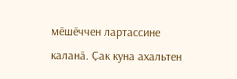мӗшӗччен лартассине каланӑ. Ҫак куна ахальтен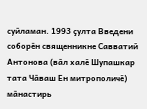суйламан. 1993 ҫулта Введени соборӗн священникне Савватий Антонова (вӑл халӗ Шупашкар тата Чӑваш Ен митрополичӗ) мӑнастирь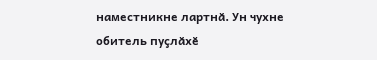наместникне лартнӑ. Ун чухне обитель пуҫлӑхӗ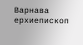Варнава ерхиепископ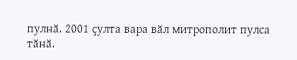пулнӑ. 2001 ҫулта вара вӑл митрополит пулса тӑнӑ.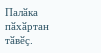Палӑка пӑхӑртан тӑвӗҫ.